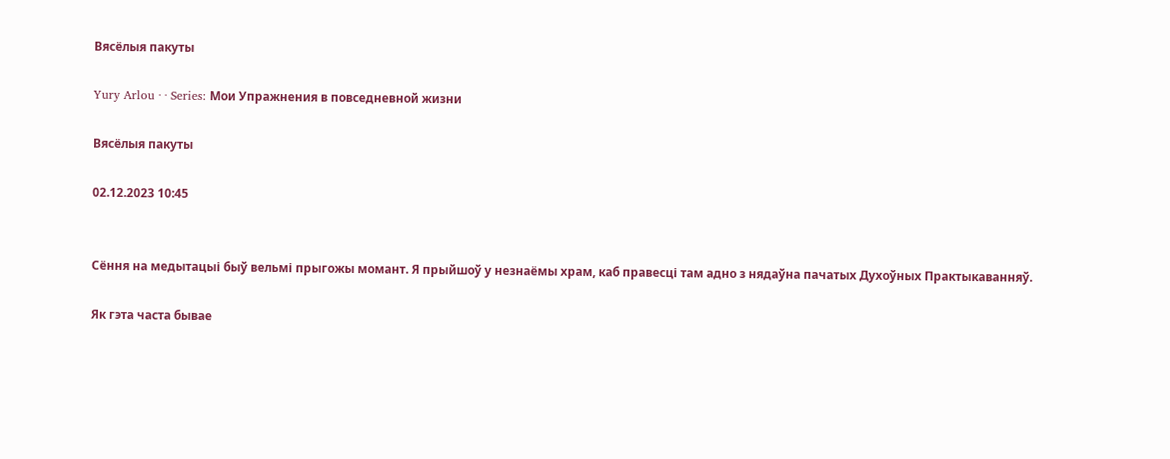Вясёлыя пакуты

Yury Arlou · · Series: Мои Упражнения в повседневной жизни

Вясёлыя пакуты

02.12.2023 10:45


Сёння на медытацыі быў вельмі прыгожы момант. Я прыйшоў у незнаёмы храм, каб правесці там адно з нядаўна пачатых Духоўных Практыкаванняў.

Як гэта часта бывае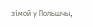зімой у Польшчы,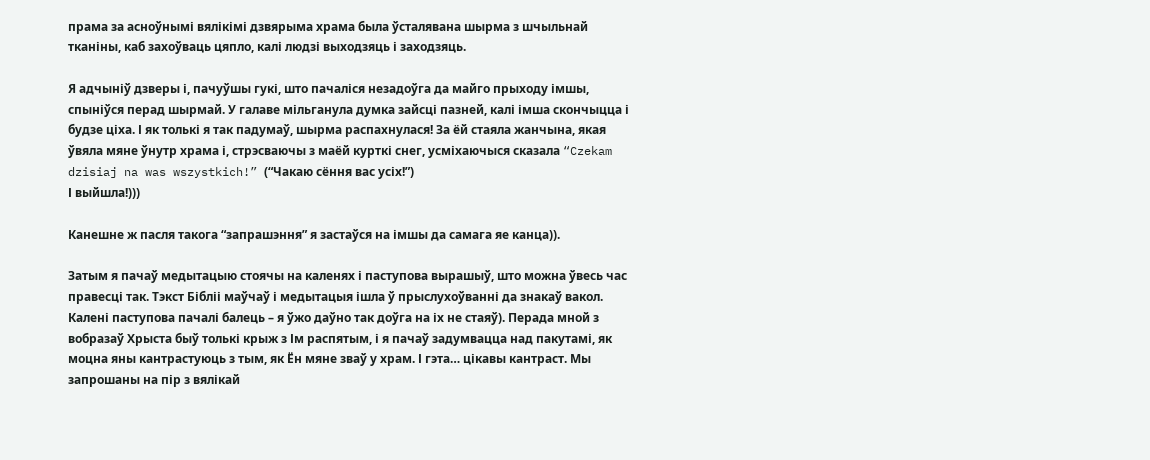прама за асноўнымі вялікімі дзвярыма храма была ўсталявана шырма з шчыльнай тканіны, каб захоўваць цяпло, калі людзі выходзяць і заходзяць.

Я адчыніў дзверы і, пачуўшы гукі, што пачаліся незадоўга да майго прыходу імшы, спыніўся перад шырмай. У галаве мільганула думка зайсці пазней, калі імша скончыцца і будзе ціха. І як толькі я так падумаў, шырма распахнулася! За ёй стаяла жанчына, якая ўвяла мяне ўнутр храма і, стрэсваючы з маёй курткі снег, усміхаючыся сказала “Czekam dzisiaj na was wszystkich!” (“Чакаю сёння вас усіх!”)
І выйшла!)))

Канешне ж пасля такога “запрашэння” я застаўся на імшы да самага яе канца)).

Затым я пачаў медытацыю стоячы на каленях і паступова вырашыў, што можна ўвесь час правесці так. Тэкст Бібліі маўчаў і медытацыя ішла ў прыслухоўванні да знакаў вакол. Калені паступова пачалі балець – я ўжо даўно так доўга на іх не стаяў). Перада мной з вобразаў Хрыста быў толькі крыж з Ім распятым, і я пачаў задумвацца над пакутамі, як моцна яны кантрастуюць з тым, як Ён мяне зваў у храм. І гэта… цікавы кантраст. Мы запрошаны на пір з вялікай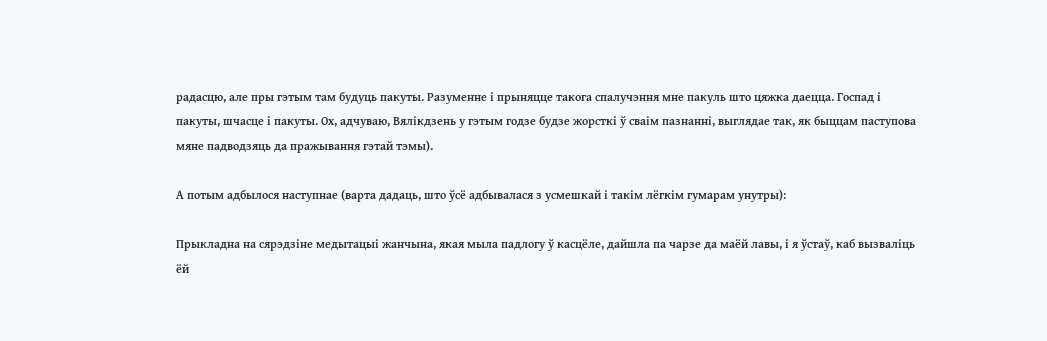радасцю, але пры гэтым там будуць пакуты. Разуменне і прыняцце такога спалучэння мне пакуль што цяжка даецца. Госпад і пакуты, шчасце і пакуты. Ох, адчуваю, Вялікдзень у гэтым годзе будзе жорсткі ў сваім пазнанні, выглядае так, як быццам паступова мяне падводзяць да пражывання гэтай тэмы).

А потым адбылося наступнае (варта дадаць, што ўсё адбывалася з усмешкай і такім лёгкім гумарам унутры):

Прыкладна на сярэдзіне медытацыі жанчына, якая мыла падлогу ў касцёле, дайшла па чарзе да маёй лавы, і я ўстаў, каб вызваліць ёй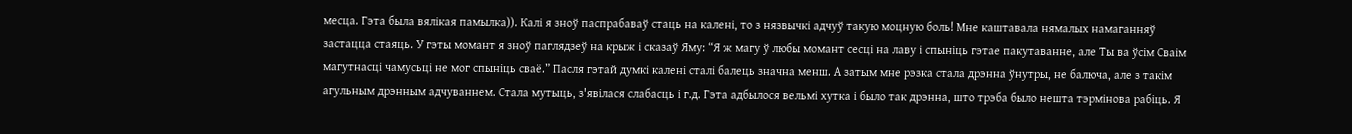месца. Гэта была вялікая памылка)). Калі я зноў паспрабаваў стаць на калені, то з нязвычкі адчуў такую моцную боль! Мне каштавала нямалых намаганняў застацца стаяць. У гэты момант я зноў паглядзеў на крыж і сказаў Яму: “Я ж магу ў любы момант сесці на лаву і спыніць гэтае пакутаванне, але Ты ва ўсім Сваім магутнасці чамусьці не мог спыніць сваё.” Пасля гэтай думкі калені сталі балець значна менш. А затым мне рэзка стала дрэнна ўнутры, не балюча, але з такім агульным дрэнным адчуваннем. Стала мутыць, з'явілася слабасць і г.д. Гэта адбылося вельмі хутка і было так дрэнна, што трэба было нешта тэрмінова рабіць. Я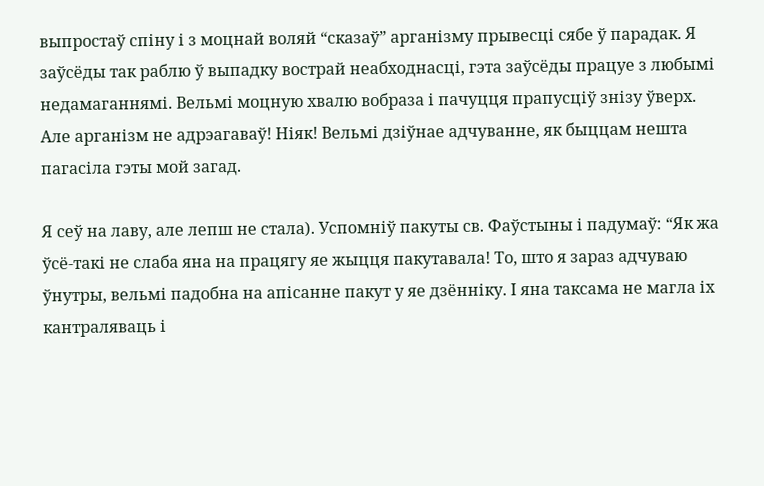выпростаў спіну і з моцнай воляй “сказаў” арганізму прывесці сябе ў парадак. Я заўсёды так раблю ў выпадку вострай неабходнасці, гэта заўсёды працуе з любымі недамаганнямі. Вельмі моцную хвалю вобраза і пачуцця прапусціў знізу ўверх. Але арганізм не адрэагаваў! Ніяк! Вельмі дзіўнае адчуванне, як быццам нешта пагасіла гэты мой загад.

Я сеў на лаву, але лепш не стала). Успомніў пакуты св. Фаўстыны і падумаў: “Як жа ўсё-такі не слаба яна на працягу яе жыцця пакутавала! То, што я зараз адчуваю ўнутры, вельмі падобна на апісанне пакут у яе дзённіку. І яна таксама не магла іх кантраляваць і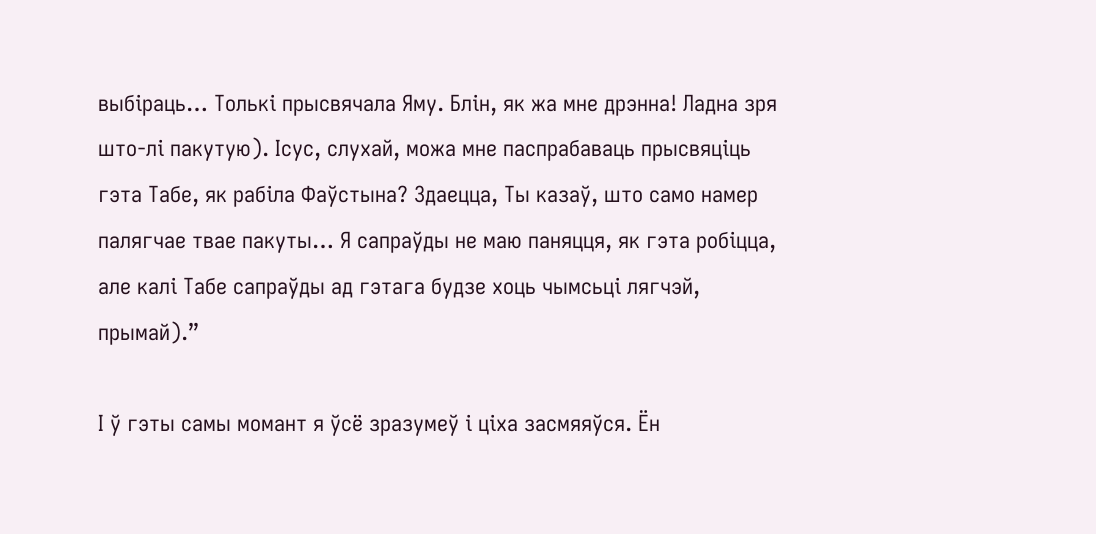выбіраць… Толькі прысвячала Яму. Блін, як жа мне дрэнна! Ладна зря што-лі пакутую). Ісус, слухай, можа мне паспрабаваць прысвяціць гэта Табе, як рабіла Фаўстына? Здаецца, Ты казаў, што само намер палягчае твае пакуты… Я сапраўды не маю паняцця, як гэта робіцца, але калі Табе сапраўды ад гэтага будзе хоць чымсьці лягчэй, прымай).”

І ў гэты самы момант я ўсё зразумеў і ціха засмяяўся. Ён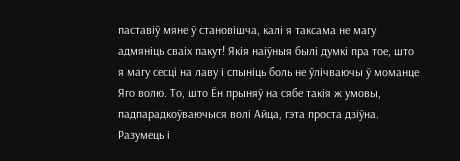паставіў мяне ў становішча, калі я таксама не магу адмяніць сваіх пакут! Якія наіўныя былі думкі пра тое, што я магу сесці на лаву і спыніць боль не ўлічваючы ў моманце Яго волю. То, што Ён прыняў на сябе такія ж умовы, падпарадкоўваючыся волі Айца, гэта проста дзіўна. Разумець і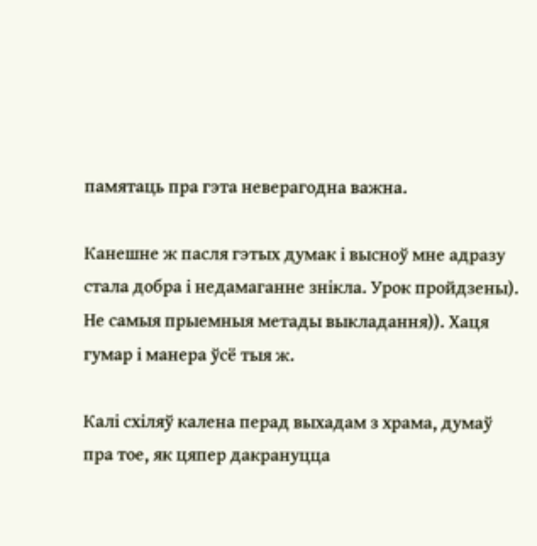памятаць пра гэта неверагодна важна.

Канешне ж пасля гэтых думак і высноў мне адразу стала добра і недамаганне знікла. Урок пройдзены). Не самыя прыемныя метады выкладання)). Хаця гумар і манера ўсё тыя ж.

Калі схіляў калена перад выхадам з храма, думаў пра тое, як цяпер дакрануцца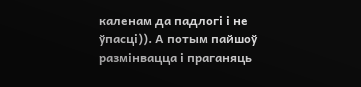каленам да падлогі і не ўпасці)). А потым пайшоў размінвацца і праганяць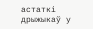астаткі дрыжыкаў у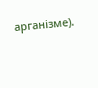арганізме).